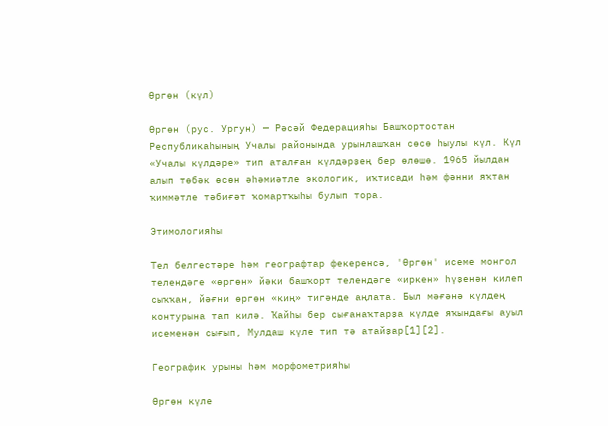Өргөн (күл)

Өргөн (рус. Ургун) — Рәсәй Федерацияһы Башҡортостан Республикаһының Учалы районында урынлашҡан сөсө һыулы күл. Күл «Учалы күлдәре» тип аталған күлдәрҙең бер өлөшө. 1965 йылдан алып төбәк өсөн әһәмиәтле экологик, иҡтисади һәм фәнни яҡтан ҡиммәтле тәбиғәт ҡомартҡыһы булып тора.

Этимологияһы

Тел белгестәре һәм географтар фекеренсә, 'Өргөн' исеме монгол телендәге «өргөн» йәки башҡорт телендәге «иркен» һүҙенән килеп сыҡҡан, йәғни өргөн «киң» тигәнде аңлата. Был мәғәнә күлдең контурына тап килә. Ҡайһы бер сығанаҡтарҙа күлде яҡындағы ауыл исеменән сығып, Мулдаш күле тип тә атайҙар[1][2].

Географик урыны һәм морфометрияһы

Өргөн күле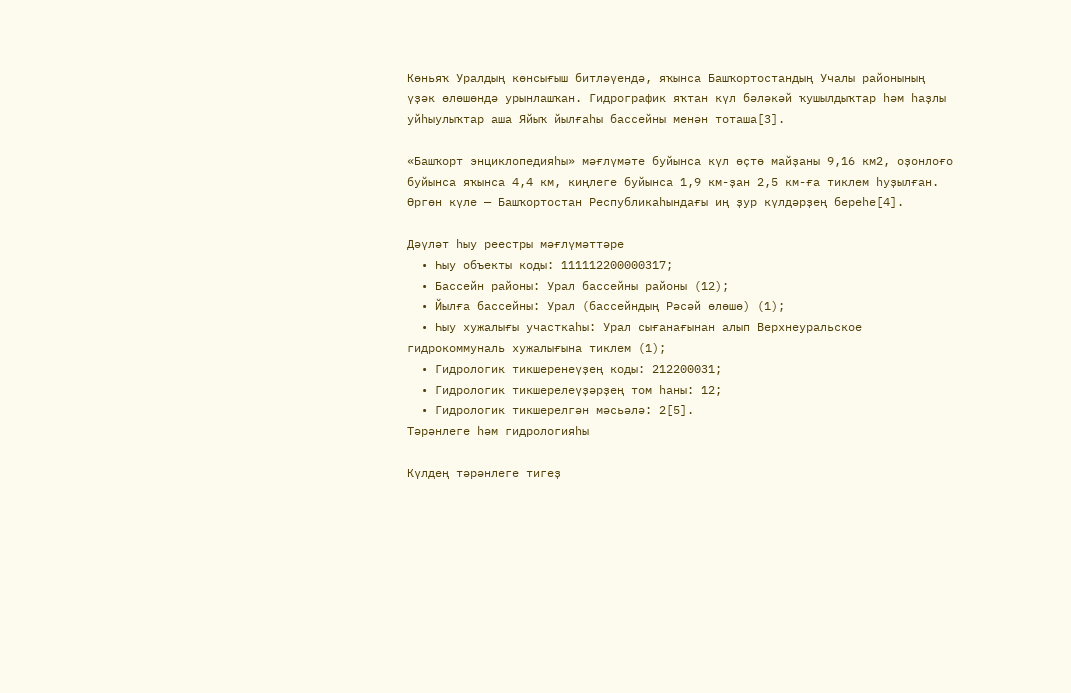Көньяҡ Уралдың көнсығыш битләүендә, яҡынса Башҡортостандың Учалы районының үҙәк өлөшөндә урынлашҡан. Гидрографик яҡтан күл бәләкәй ҡушылдыҡтар һәм һаҙлы уйһыулыҡтар аша Яйыҡ йылғаһы бассейны менән тоташа[3].

«Башҡорт энциклопедияһы» мәғлүмәте буйынса күл өҫтө майҙаны 9,16 км2, оҙонлоғо буйынса яҡынса 4,4 км, киңлеге буйынса 1,9 км-ҙан 2,5 км-ға тиклем һуҙылған. Өргөн күле — Башҡортостан Республикаһындағы иң ҙур күлдәрҙең береһе[4].

Дәүләт һыу реестры мәғлүмәттәре
  • Һыу объекты коды: 111112200000317;
  • Бассейн районы: Урал бассейны районы (12);
  • Йылға бассейны: Урал (бассейндың Рәсәй өлөшө) (1);
  • Һыу хужалығы участкаһы: Урал сығанағынан алып Верхнеуральское гидрокоммуналь хужалығына тиклем (1);
  • Гидрологик тикшеренеүҙең коды: 212200031;
  • Гидрологик тикшерелеүҙәрҙең том һаны: 12;
  • Гидрологик тикшерелгән мәсьәлә: 2[5].
Тәрәнлеге һәм гидрологияһы

Күлдең тәрәнлеге тигеҙ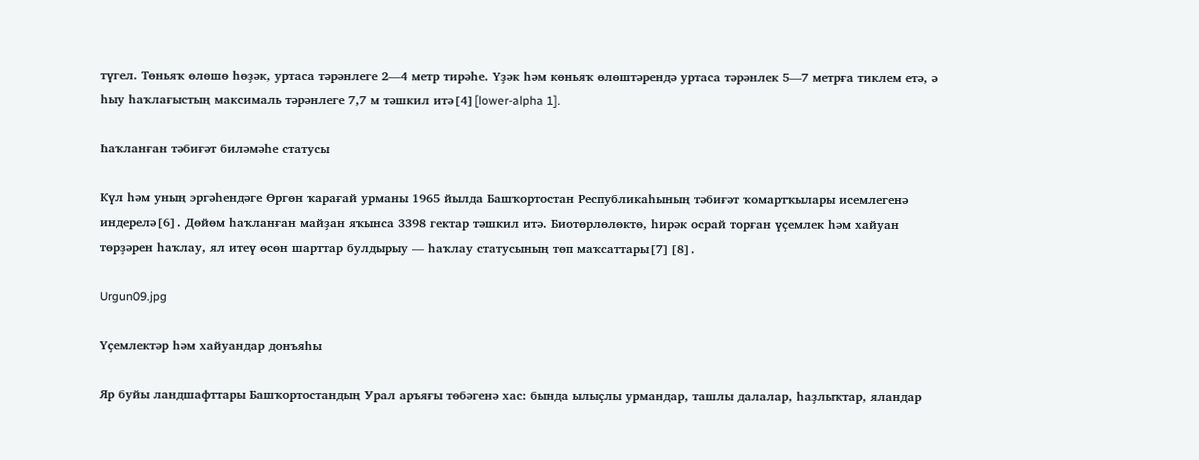түгел. Төньяҡ өлөшө һөҙәк, уртаса тәрәнлеге 2—4 метр тирәһе. Үҙәк һәм көньяҡ өлөштәрендә уртаса тәрәнлек 5—7 метрға тиклем етә, ә һыу һаҡлағыстың максималь тәрәнлеге 7,7 м тәшкил итә[4][lower-alpha 1].

Һаҡланған тәбиғәт биләмәһе статусы

Күл һәм уның эргәһендәге Өргөн ҡарағай урманы 1965 йылда Башҡортостан Республикаһының тәбиғәт ҡомартҡылары исемлегенә индерелә[6]. Дөйөм һаҡланған майҙан яҡынса 3398 гектар тәшкил итә. Биотөрлөлөктө, һирәк осрай торған үҫемлек һәм хайуан төрҙәрен һаҡлау, ял итеү өсөн шарттар булдырыу — һаҡлау статусының төп маҡсаттары[7][8].

Urgun09.jpg

Үҫемлектәр һәм хайуандар донъяһы

Яр буйы ландшафттары Башҡортостандың Урал аръяғы төбәгенә хас: бында ылыҫлы урмандар, ташлы далалар, һаҙлыҡтар, яландар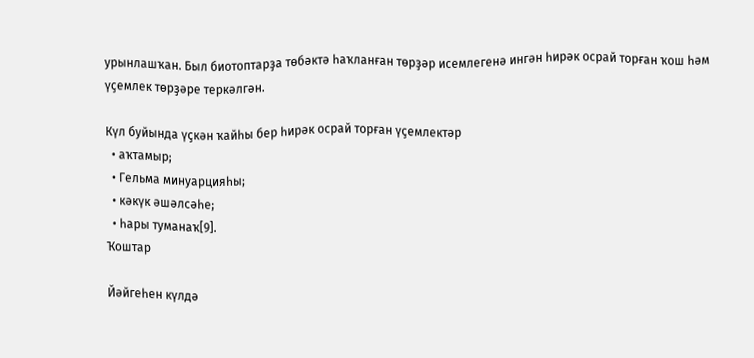урынлашҡан. Был биотоптарҙа төбәктә һаҡланған төрҙәр исемлегенә ингән һирәк осрай торған ҡош һәм үҫемлек төрҙәре теркәлгән.

Күл буйында үҫкән ҡайһы бер һирәк осрай торған үҫемлектәр
  • аҡтамыр;
  • Гельма минуарцияһы;
  • кәкүк әшәлсәһе;
  • һары туманаҡ[9].
Ҡоштар

Йәйгеһен күлдә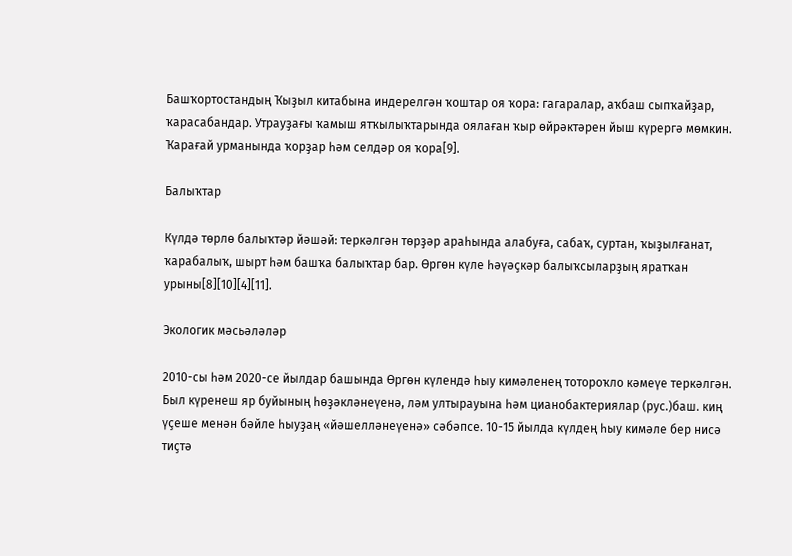Башҡортостандың Ҡыҙыл китабына индерелгән ҡоштар оя ҡора: гагаралар, аҡбаш сыпҡайҙар, ҡарасабандар. Утрауҙағы ҡамыш ятҡылыҡтарында оялаған ҡыр өйрәктәрен йыш күрергә мөмкин. Ҡарағай урманында ҡорҙар һәм селдәр оя ҡора[9].

Балыҡтар

Күлдә төрлө балыҡтәр йәшәй: теркәлгән төрҙәр араһында алабуға, сабаҡ, суртан, ҡыҙылғанат, ҡарабалыҡ, шырт һәм башҡа балыҡтар бар. Өргөн күле һәүәҫкәр балыҡсыларҙың яратҡан урыны[8][10][4][11].

Экологик мәсьәләләр

2010-сы һәм 2020-се йылдар башында Өргөн күлендә һыу кимәленең тотороҡло кәмеүе теркәлгән. Был күренеш яр буйының һөҙәкләнеүенә, ләм ултырауына һәм цианобактериялар (рус.)баш. киң үҫеше менән бәйле һыуҙаң «йәшелләнеүенә» сәбәпсе. 10-15 йылда күлдең һыу кимәле бер нисә тиҫтә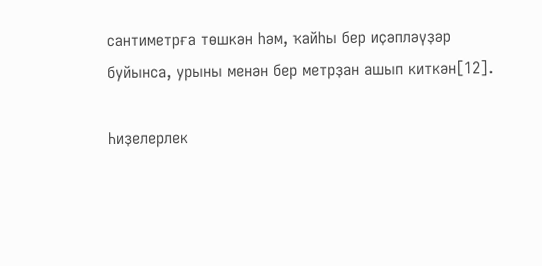сантиметрға төшкән һәм, ҡайһы бер иҫәпләүҙәр буйынса, урыны менән бер метрҙан ашып киткән[12].

Һиҙелерлек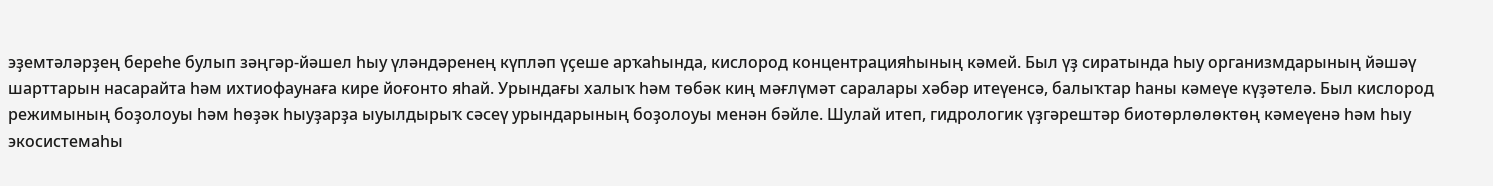эҙемтәләрҙең береһе булып зәңгәр-йәшел һыу үләндәренең күпләп үҫеше арҡаһында, кислород концентрацияһының кәмей. Был үҙ сиратында һыу организмдарының йәшәү шарттарын насарайта һәм ихтиофаунаға кире йоғонто яһай. Урындағы халыҡ һәм төбәк киң мәғлүмәт саралары хәбәр итеүенсә, балыҡтар һаны кәмеүе күҙәтелә. Был кислород режимының боҙолоуы һәм һөҙәк һыуҙарҙа ыуылдырыҡ сәсеү урындарының боҙолоуы менән бәйле. Шулай итеп, гидрологик үҙгәрештәр биотөрлөлөктөң кәмеүенә һәм һыу экосистемаһы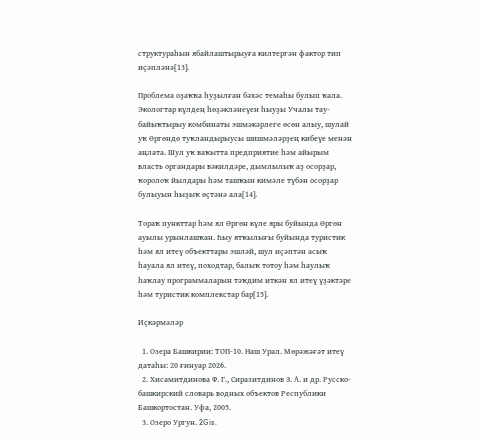структураһын ябайлаштырыуға килтергән фактор тип иҫәпләнә[13].

Проблема оҙаҡҡа һуҙылған бәхәс темаһы булып ҡала. Экологтар күлдең һөҙәкләнеүен һыуҙы Учалы тау-байыҡтырыу комбинаты эшмәкәрлеге өсөн алыу, шулай уҡ Өргөндө туҡландырыусы шишмәләрҙең кибеүе менән аңлата. Шул уҡ ваҡытта предприятие һәм айырым власть органдары вәкилдәре, дымлылыҡ аҙ осорҙар, ҡоролоҡ йылдары һәм ташҡын кимәле түбән осорҙар булыуын һыҙыҡ өҫтәнә ала[14].

Тораҡ пункттар һәм ял Өргөн күле яры буйында Өргөн ауылы урынлашҡан. Һыу ятҡылығы буйында туристик һәм ял итеү объекттары эшләй, шул иҫәптән асыҡ һауала ял итеү, походтар, балыҡ тотоу һәм һаулыҡ һаҡлау программаларын тәҡдим иткән ял итеү үҙәктәре һәм туристик комплекстар бар[15].

Иҫкәрмәләр

  1. Озера Башкирии: ТОП-10. Наш Урал. Мөрәжәғәт итеү датаһы: 20 ғинуар 2026.
  2. Хисамитдинова Ф. Г., Сиразитдинов З. А. и др. Русско-башкирский словарь водных объектов Республики Башкортостан. Уфа, 2005.
  3. Озеро Ургун. 2Gis.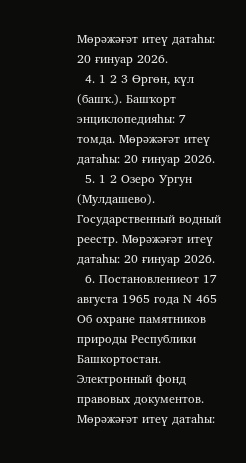Мөрәжәғәт итеү датаһы: 20 ғинуар 2026.
  4. 1 2 3 Өргөн, күл (башҡ.). Башҡорт энциклопедияһы: 7 томда. Мөрәжәғәт итеү датаһы: 20 ғинуар 2026.
  5. 1 2 Озеро Ургун (Мулдашево). Государственный водный реестр. Мөрәжәғәт итеү датаһы: 20 ғинуар 2026.
  6. Постановлениеот 17 августа 1965 года N 465 Об охране памятников природы Республики Башкортостан. Электронный фонд правовых документов. Мөрәжәғәт итеү датаһы: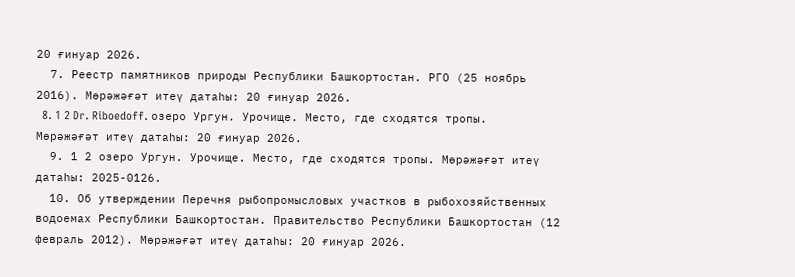20 ғинуар 2026.
  7. Реестр памятников природы Республики Башкортостан. РГО (25 ноябрь 2016). Мөрәжәғәт итеү датаһы: 20 ғинуар 2026.
  8. 1 2 Dr. Riboedoff. озеро Ургун. Урочище. Место, где сходятся тропы. Мөрәжәғәт итеү датаһы: 20 ғинуар 2026.
  9. 1 2 озеро Ургун. Урочище. Место, где сходятся тропы. Мөрәжәғәт итеү датаһы: 2025-0126.
  10. Об утверждении Перечня рыбопромысловых участков в рыбохозяйственных водоемах Республики Башкортостан. Правительство Республики Башкортостан (12 февраль 2012). Мөрәжәғәт итеү датаһы: 20 ғинуар 2026.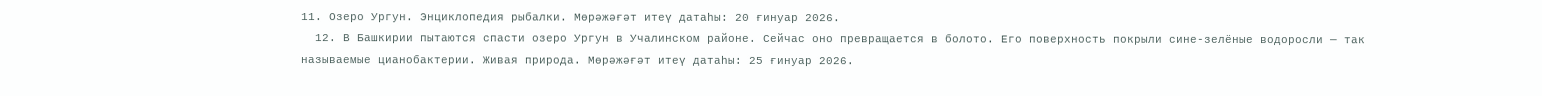11. Озеро Ургун. Энциклопедия рыбалки. Мөрәжәғәт итеү датаһы: 20 ғинуар 2026.
  12. В Башкирии пытаются спасти озеро Ургун в Учалинском районе. Сейчас оно превращается в болото. Его поверхность покрыли сине-зелёные водоросли — так называемые цианобактерии. Живая природа. Мөрәжәғәт итеү датаһы: 25 ғинуар 2026.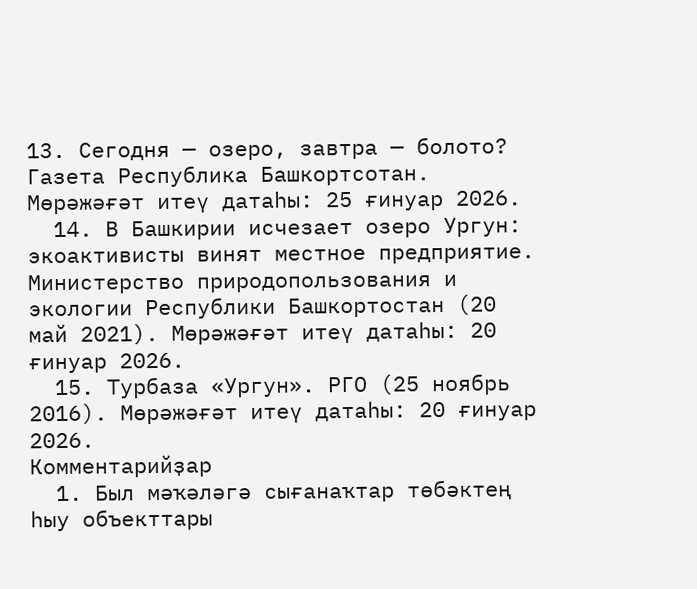13. Сегодня — озеро, завтра — болото? Газета Республика Башкортсотан. Мөрәжәғәт итеү датаһы: 25 ғинуар 2026.
  14. В Башкирии исчезает озеро Ургун: экоактивисты винят местное предприятие. Министерство природопользования и экологии Республики Башкортостан (20 май 2021). Мөрәжәғәт итеү датаһы: 20 ғинуар 2026.
  15. Турбаза «Ургун». РГО (25 ноябрь 2016). Мөрәжәғәт итеү датаһы: 20 ғинуар 2026.
Комментарийҙар
  1. Был мәҡәләгә сығанаҡтар төбәктең һыу объекттары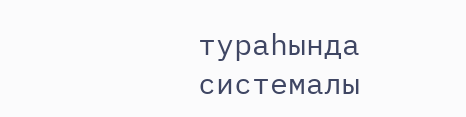тураһында системалы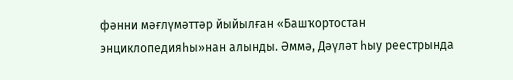фәнни мәғлүмәттәр йыйылған «Башҡортостан энциклопедияһы»нан алынды. Әммә, Дәүләт һыу реестрында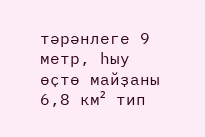тәрәнлеге 9 метр, һыу өҫтө майҙаны 6,8 км² тип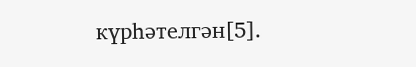күрһәтелгән[5].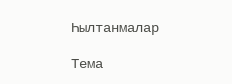Һылтанмалар

Тема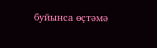буйынса өҫтәмә